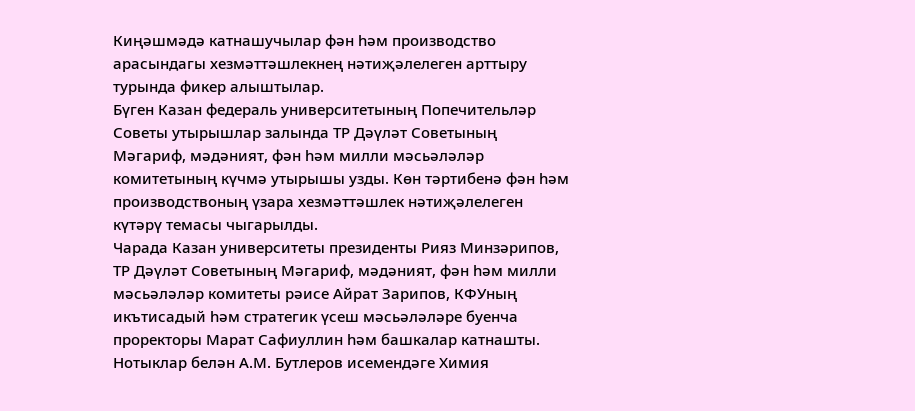Киңәшмәдә катнашучылар фән һәм производство арасындагы хезмәттәшлекнең нәтиҗәлелеген арттыру турында фикер алыштылар.
Бүген Казан федераль университетының Попечительләр Советы утырышлар залында ТР Дәүләт Советының Мәгариф, мәдәният, фән һәм милли мәсьәләләр комитетының күчмә утырышы узды. Көн тәртибенә фән һәм производствоның үзара хезмәттәшлек нәтиҗәлелеген күтәрү темасы чыгарылды.
Чарада Казан университеты президенты Рияз Минзәрипов, ТР Дәүләт Советының Мәгариф, мәдәният, фән һәм милли мәсьәләләр комитеты рәисе Айрат Зарипов, КФУның икътисадый һәм стратегик үсеш мәсьәләләре буенча проректоры Марат Сафиуллин һәм башкалар катнашты.
Нотыклар белән А.М. Бутлеров исемендәге Химия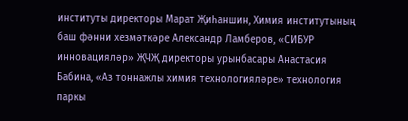институты директоры Марат Җиһаншин, Химия институтының баш фәнни хезмәткәре Александр Ламберов, «СИБУР инновацияләр» ҖЧҖ директоры урынбасары Анастасия Бабина, «Аз тоннажлы химия технологияләре» технология паркы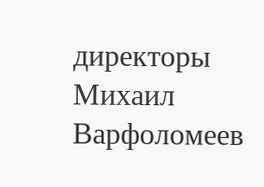директоры Михаил Варфоломеев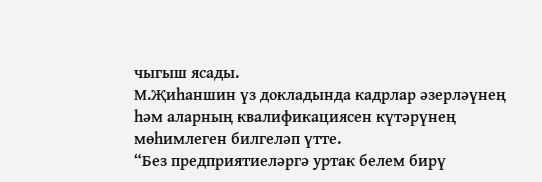чыгыш ясады.
М.Җиһаншин үз докладында кадрлар әзерләүнең һәм аларның квалификациясен күтәрүнең мөһимлеген билгеләп үтте.
“Без предприятиеләргә уртак белем бирү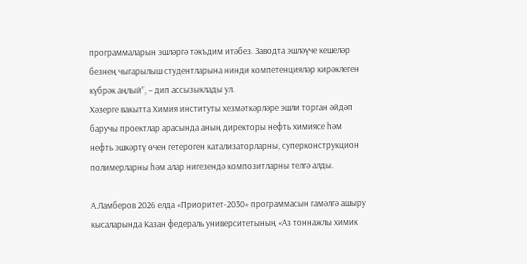программаларын эшләргә тәкъдим итәбез. Заводта эшләүче кешеләр безнең чыгарылыш студентларына нинди компетенцияләр кирәклеген күбрәк аңлый”, – дип ассызыклады ул.
Хәзерге вакытта Химия институты хезмәткәрләре эшли торган әйдәп баручы проектлар арасында аның директоры нефть химиясе һәм нефть эшкәртү өчен гетероген катализаторларны, суперконструкцион полимерларны һәм алар нигезендә композитларны телгә алды.

А.Ламберов 2026 елда «Приоритет-2030» программасын гамәлгә ашыру кысаларында Казан федераль университетының «Аз тоннажлы химик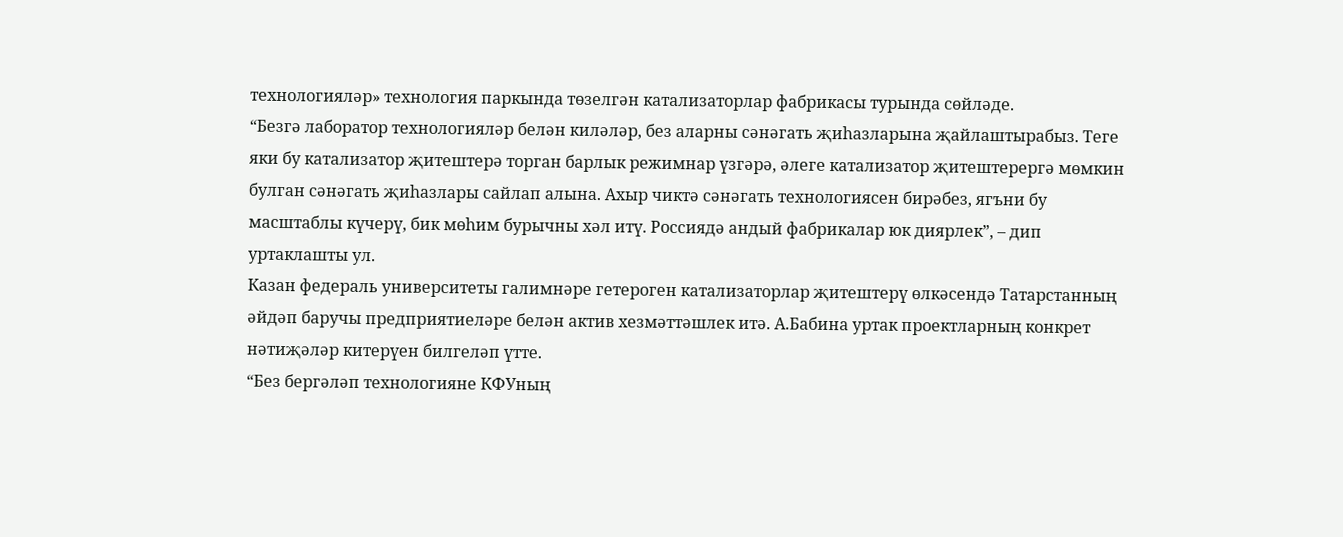технологияләр» технология паркында төзелгән катализаторлар фабрикасы турында сөйләде.
“Безгә лаборатор технологияләр белән киләләр, без аларны сәнәгать җиһазларына җайлаштырабыз. Теге яки бу катализатор җитештерә торган барлык режимнар үзгәрә, әлеге катализатор җитештерергә мөмкин булган сәнәгать җиһазлары сайлап алына. Ахыр чиктә сәнәгать технологиясен бирәбез, ягъни бу масштаблы күчерү, бик мөһим бурычны хәл итү. Россиядә андый фабрикалар юк диярлек”, – дип уртаклашты ул.
Казан федераль университеты галимнәре гетероген катализаторлар җитештерү өлкәсендә Татарстанның әйдәп баручы предприятиеләре белән актив хезмәттәшлек итә. А.Бабина уртак проектларның конкрет нәтиҗәләр китерүен билгеләп үтте.
“Без бергәләп технологияне КФУның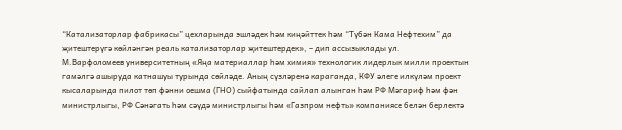“Катализаторлар фабрикасы” цехларында эшләдек һәм киңәйттек һәм “Түбән Кама Нефтехим” да җитештерүгә көйләнгән реаль катализаторлар җитештердек», – дип ассызыклады ул.
М.Варфоломеев университетның «Яңа материаллар һәм химия» технологик лидерлык милли проектын гамәлгә ашыруда катнашуы турында сөйләде. Аның сүзләренә караганда, КФУ әлеге илкүләм проект кысаларында пилот төп фәнни оешма (ГНО) сыйфатында сайлап алынган һәм РФ Мәгариф һәм фән министрлыгы, РФ Сәнәгать һәм сәүдә министрлыгы һәм «Газпром нефть» компаниясе белән берлектә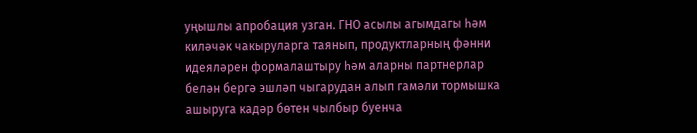уңышлы апробация узган. ГНО асылы агымдагы һәм киләчәк чакыруларга таянып, продуктларның фәнни идеяләрен формалаштыру һәм аларны партнерлар белән бергә эшләп чыгарудан алып гамәли тормышка ашыруга кадәр бөтен чылбыр буенча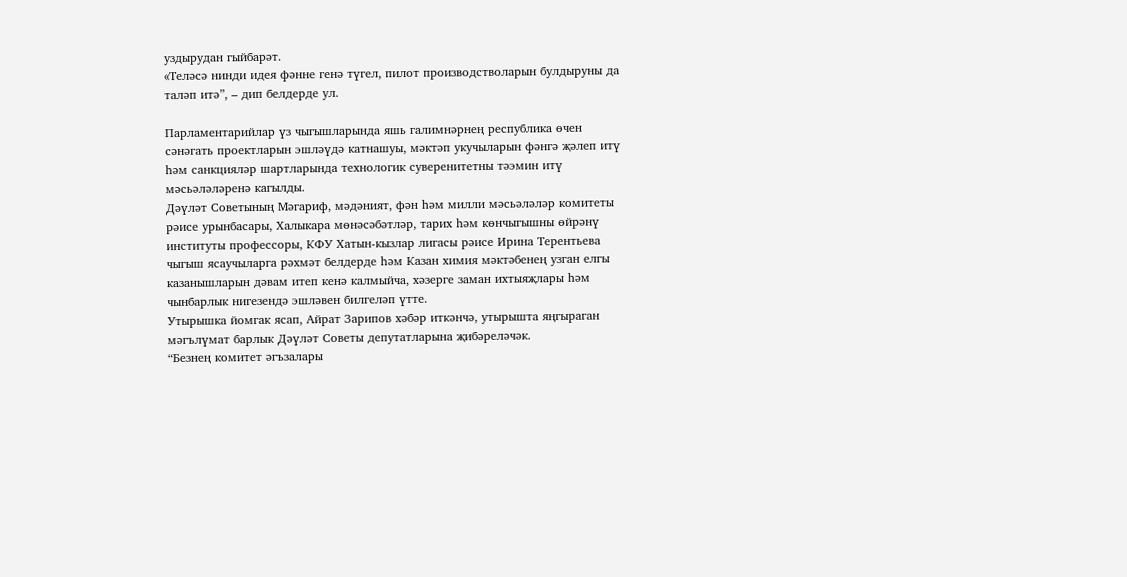уздырудан гыйбарәт.
«Теләсә нинди идея фәнне генә түгел, пилот производстволарын булдыруны да таләп итә”, – дип белдерде ул.

Парламентарийлар үз чыгышларында яшь галимнәрнең республика өчен сәнәгать проектларын эшләүдә катнашуы, мәктәп укучыларын фәнгә җәлеп итү һәм санкцияләр шартларында технологик суверенитетны тәэмин итү мәсьәләләренә кагылды.
Дәүләт Советының Мәгариф, мәдәният, фән һәм милли мәсьәләләр комитеты рәисе урынбасары, Халыкара мөнәсәбәтләр, тарих һәм көнчыгышны өйрәнү институты профессоры, КФУ Хатын-кызлар лигасы рәисе Ирина Терентьева чыгыш ясаучыларга рәхмәт белдерде һәм Казан химия мәктәбенең узган елгы казанышларын дәвам итеп кенә калмыйча, хәзерге заман ихтыяҗлары һәм чынбарлык нигезендә эшләвен билгеләп үтте.
Утырышка йомгак ясап, Айрат Зарипов хәбәр иткәнчә, утырышта яңгыраган мәгълүмат барлык Дәүләт Советы депутатларына җибәреләчәк.
“Безнең комитет әгъзалары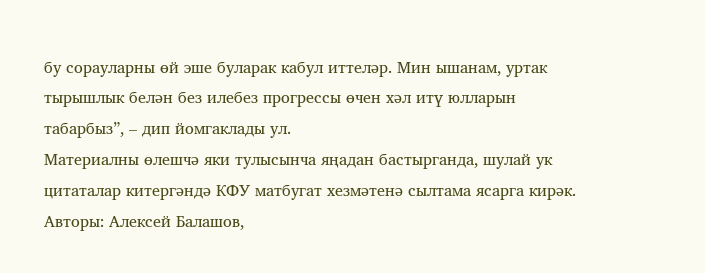бу сорауларны өй эше буларак кабул иттеләр. Мин ышанам, уртак тырышлык белән без илебез прогрессы өчен хәл итү юлларын табарбыз”, – дип йомгаклады ул.
Материалны өлешчә яки тулысынча яңадан бастырганда, шулай ук цитаталар китергәндә КФУ матбугат хезмәтенә сылтама ясарга кирәк.
Авторы: Алексей Балашов,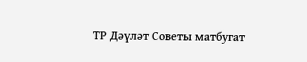ТР Дәүләт Советы матбугат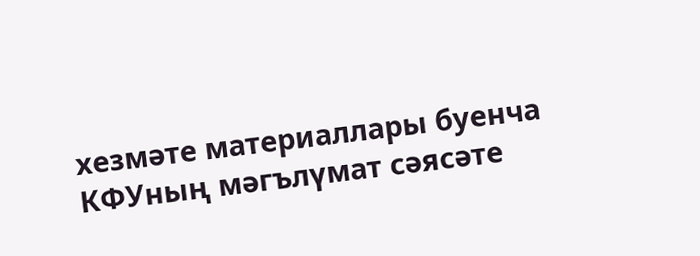хезмәте материаллары буенча КФУның мәгълүмат сәясәте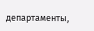департаменты,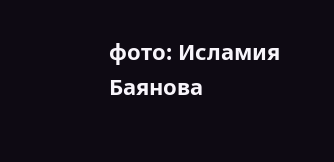фото: Исламия Баянова